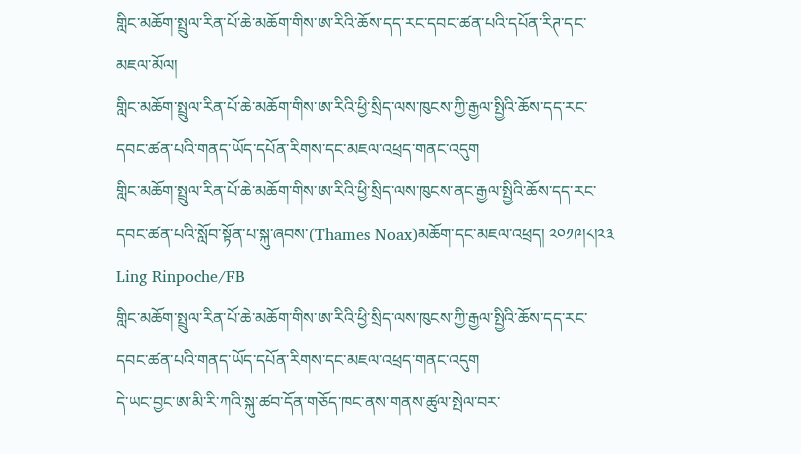གླིང་མཆོག་སྤྲུལ་རིན་པོ་ཆེ་མཆོག་གིས་ཨ་རིའི་ཆོས་དད་རང་དབང་ཚན་པའི་དཔོན་རིཊ་དང་མཇལ་མོལ།
གླིང་མཆོག་སྤྲུལ་རིན་པོ་ཆེ་མཆོག་གིས་ཨ་རིའི་ཕྱི་སྲིད་ལས་ཁུངས་ཀྱི་རྒྱལ་སྤྱིའི་ཆོས་དད་རང་དབང་ཚན་པའི་གནད་ཡོད་དཔོན་རིགས་དང་མཇལ་འཕྲད་གནང་འདུག
གླིང་མཆོག་སྤྲུལ་རིན་པོ་ཆེ་མཆོག་གིས་ཨ་རིའི་ཕྱི་སྲིད་ལས་ཁུངས་ནང་རྒྱལ་སྤྱིའི་ཆོས་དད་རང་དབང་ཚན་པའི་སློབ་སྟོན་པ་སྐུ་ཞབས་(Thames Noax)མཆོག་དང་མཇལ་འཕྲད། ༢༠༡༩།༨།༢༣ Ling Rinpoche/FB
གླིང་མཆོག་སྤྲུལ་རིན་པོ་ཆེ་མཆོག་གིས་ཨ་རིའི་ཕྱི་སྲིད་ལས་ཁུངས་ཀྱི་རྒྱལ་སྤྱིའི་ཆོས་དད་རང་དབང་ཚན་པའི་གནད་ཡོད་དཔོན་རིགས་དང་མཇལ་འཕྲད་གནང་འདུག
དེ་ཡང་བྱང་ཨ་མི་རི་ཀའི་སྐུ་ཚབ་དོན་གཅོད་ཁང་ནས་གནས་ཚུལ་སྤེལ་བར་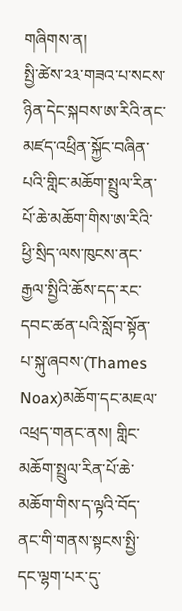གཞིགས་ན།
སྤྱི་ཚེས་༢༣་གཟའ་པ་སངས་ཉིན་དེང་སྐབས་ཨ་རིའི་ནང་མཛད་འཕྲིན་སྐྱོང་བཞིན་པའི་གླིང་མཆོག་སྤྲུལ་རིན་པོ་ཆེ་མཆོག་གིས་ཨ་རིའི་ཕྱི་སྲིད་ལས་ཁུངས་ནང་རྒྱལ་སྤྱིའི་ཆོས་དད་རང་དབང་ཚན་པའི་སློབ་སྟོན་པ་སྐུ་ཞབས་(Thames Noax)མཆོག་དང་མཇལ་འཕྲད་གནང་ནས། གླིང་མཆོག་སྤྲུལ་རིན་པོ་ཆེ་མཆོག་གིས་ད་ལྟའི་བོད་ནང་གི་གནས་སྟངས་སྤྱི་དང་ལྷག་པར་དུ་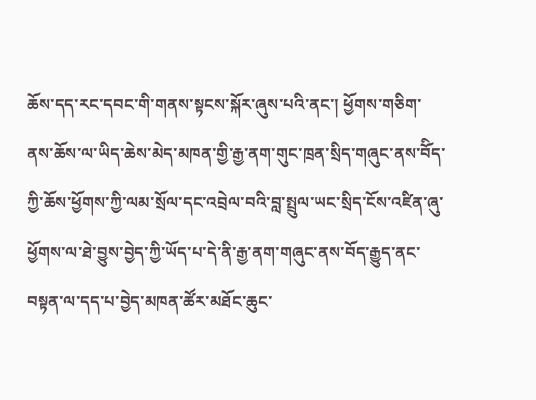ཆོས་དད་རང་དབང་གི་གནས་སྟངས་སྐོར་ཞུས་པའི་ནང་། ཕྱོགས་གཅིག་ནས་ཆོས་ལ་ཡིད་ཆེས་མེད་མཁན་གྱི་རྒྱ་ནག་གུང་ཁྲན་སྲིད་གཞུང་ནས་བོིད་ཀྱི་ཆོས་ཕྱོགས་ཀྱི་ལམ་སྲོལ་དང་འབྲེལ་བའི་བླ་སྤྲུལ་ཡང་སྲིད་ངོས་འཛིན་ཞུ་ཕྱོགས་ལ་ཐེ་བྱུས་བྱེད་ཀྱི་ཡོད་པ་དེ་ནི་རྒྱ་ནག་གཞུང་ནས་བོད་རྒྱུད་ནང་བསྟན་ལ་དད་པ་བྱེད་མཁན་ཚོར་མཐོང་ཆུང་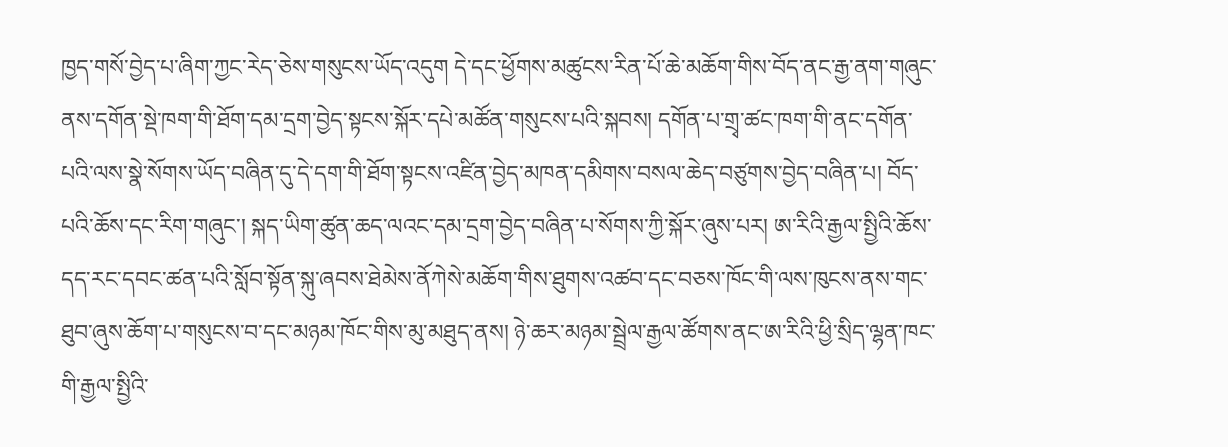ཁྱད་གསོ་བྱེད་པ་ཞིག་ཀྱང་རེད་ཅེས་གསུངས་ཡོད་འདུག དེ་དང་ཕྱོགས་མཚུངས་རིན་པོ་ཆེ་མཆོག་གིས་བོད་ནང་རྒྱ་ནག་གཞུང་ནས་དགོན་སྡེ་ཁག་གི་ཐོག་དམ་དྲག་བྱེད་སྟངས་སྐོར་དཔེ་མཚོན་གསུངས་པའི་སྐབས། དགོན་པ་གྲྭ་ཚང་ཁག་གི་ནང་དགོན་པའི་ལས་སྣེ་སོགས་ཡོད་བཞིན་དུ་དེ་དག་གི་ཐོག་སྟངས་འཛིན་བྱེད་མཁན་དམིགས་བསལ་ཆེད་བཙུགས་བྱེད་བཞིན་པ། བོད་པའི་ཆོས་དང་རིག་གཞུང་། སྐད་ཡིག་ཚུན་ཆད་ལའང་དམ་དྲག་བྱེད་བཞིན་པ་སོགས་ཀྱི་སྐོར་ཞུས་པར། ཨ་རིའི་རྒྱལ་སྤྱིའི་ཆོས་དད་རང་དབང་ཚན་པའི་སློབ་སྟོན་སྐུ་ཞབས་ཐེམེས་ནོཀེསེ་མཆོག་གིས་ཐུགས་འཚབ་དང་བཅས་ཁོང་གི་ལས་ཁུངས་ནས་གང་ཐུབ་ཞུས་ཆོག་པ་གསུངས་བ་དང་མཉམ་ཁོང་གིས་མུ་མཐུད་ནས། ཉེ་ཆར་མཉམ་སྦྲེལ་རྒྱལ་ཚོགས་ནང་ཨ་རིའི་ཕྱི་སྲིད་ལྷན་ཁང་གི་རྒྱལ་སྤྱིའི་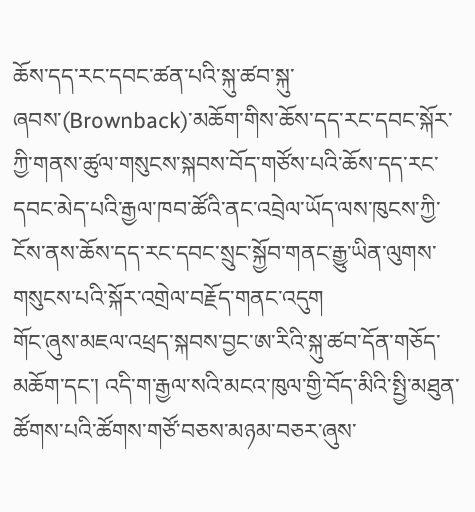ཆོས་དད་རང་དབང་ཚན་པའི་སྐུ་ཚབ་སྐུ་ཞབས་(Brownback)་མཆོག་གིས་ཆོས་དད་རང་དབང་སྐོར་ཀྱི་གནས་ཚུལ་གསུངས་སྐབས་བོད་གཙོས་པའི་ཆོས་དད་རང་དབང་མེད་པའི་རྒྱལ་ཁབ་ཚོའི་ནང་འབྲེལ་ཡོད་ལས་ཁུངས་ཀྱི་ངོས་ནས་ཆོས་དད་རང་དབང་སྲུང་སྐྱོབ་གནང་རྒྱུ་ཡིན་ལུགས་གསུངས་པའི་སྐོར་འགྲེལ་བརྗོད་གནང་འདུག
གོང་ཞུས་མཇལ་འཕྲད་སྐབས་བྱང་ཨ་རིའི་སྐུ་ཚབ་དོན་གཅོད་མཆོག་དང་། འདི་ག་རྒྱལ་སའི་མངའ་ཁུལ་གྱི་བོད་མིའི་སྤྱི་མཐུན་ཚོགས་པའི་ཚོགས་གཙོ་བཅས་མཉམ་བཅར་ཞུས་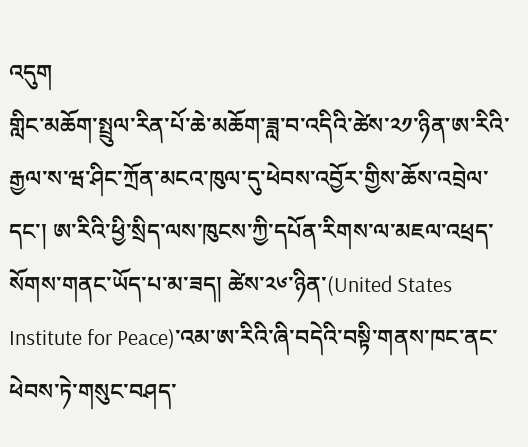འདུག
གླིང་མཆོག་སྤྲུལ་རིན་པོ་ཆེ་མཆོག་ཟླ་བ་འདིའི་ཚེས་༢༡་ཉིན་ཨ་རིའི་རྒྱལ་ས་ཝ་ཤིང་ཀྲོན་མངའ་ཁུལ་དུ་ཕེབས་འབྱོར་གྱིས་ཆོས་འབྲེལ་དང་། ཨ་རིའི་ཕྱི་སྲིད་ལས་ཁུངས་ཀྱི་དཔོན་རིགས་ལ་མཇལ་འཕྲད་སོགས་གནང་ཡོད་པ་མ་ཟད། ཚེས་༢༦་ཉིན་(United States Institute for Peace)་འམ་ཨ་རིའི་ཞི་བདེའི་བསྟི་གནས་ཁང་ནང་ཕེབས་ཏེ་གསུང་བཤད་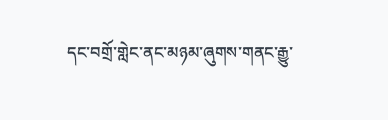དང་བགྲོ་གླེང་ནང་མཉམ་ཞུགས་གནང་རྒྱུ་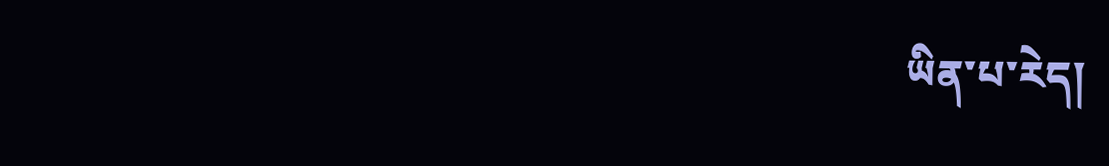ཡིན་པ་རེད།